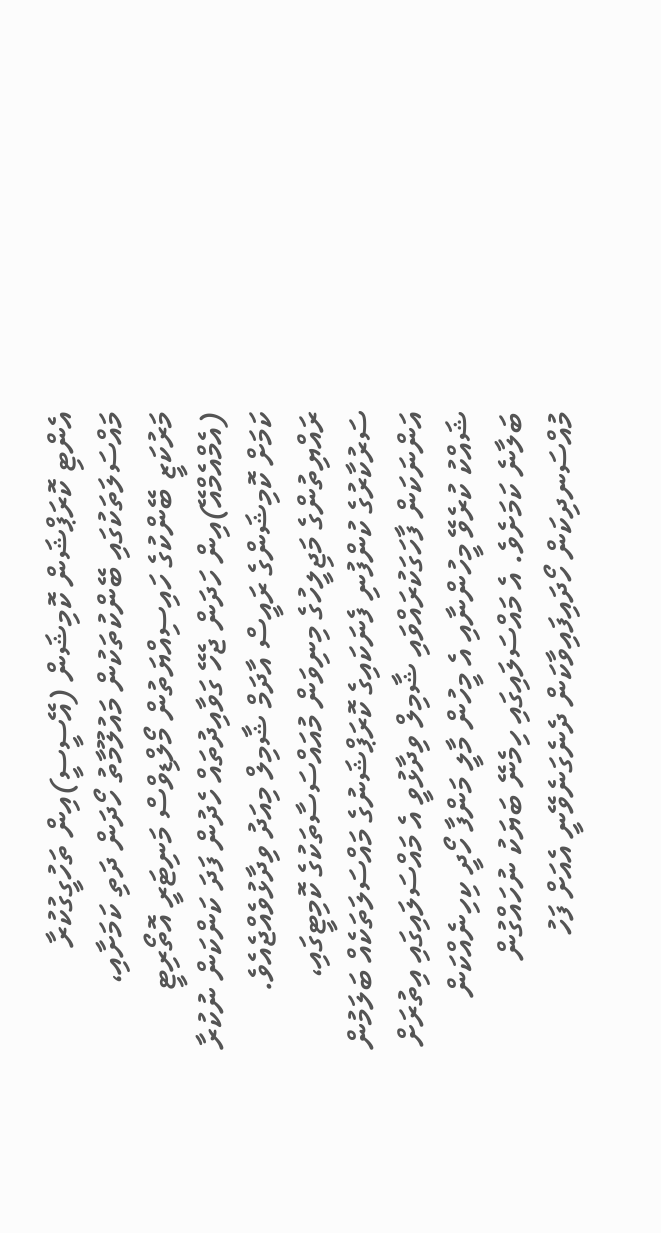އެންޓި ކޮރަޕްޝަން ކޮމިޝަން (އޭސީސީ)އިން ތަހުގީގުކުރާ މައްސަލަތަކުގައި ބޭންކުތަކުން މައުލޫމާތު ހޯދަން ދަތި ކަމަށާއި، މަރުކަޒީ ބޭންކުގެ ހައިސިއްޔަތުން މޯލްޑިވްސް މަނިޓަރީ އޮތޯރިޓީ (އެމްއެމްއޭ)އިން ހަދަން ޖެހޭ ގަވާއިދުތައް ހެދުން ފަދަ ކަންކަން ނުކުރާ ކަމަށް ކޮމިޝަންގެ ރައީސް އާދަމް ޝާމިލް މިއަދު ވިދާޅުވެއްޖެއެވެ.
ރައްޔިތުންގެ މަޖިލީހުގެ މިނިވަން މުއައްސަސާތަކުގެ ކޮމިޓީގައި، ސަރުކާރުގެ ކުންފުނި ފެނަކައިގެ ކޮރަޕްޝަނުގެ މައްސަލަތަކެއް ބަލަމުން އަންނަކަން ފާހަގަކުރައްވައި ޝާމިލް ވިދާޅުވީ އެ މައްސަލައިގައި އިތުރަށް ޝައްކު ކުރެވޭ މީހުންނާއި އެ މީހުން މާލީ މަންފާ ހޯދީ ކިހިނެއްކަން ބަލާނެ ކަމަށެވެ. އެ މައްސަލައިގައި ހިމެނޭ ބަޔަކު ނުހައްގުން މުއްސަނދިކަން ހޯދައިފައިވާކަން ދެނެގަނެވޭނީ އެއަށް ފަހު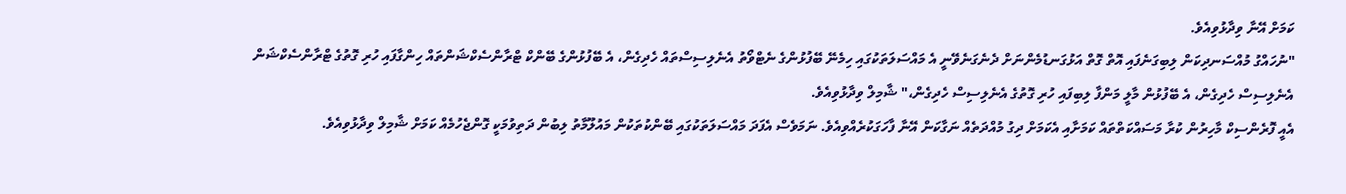ކަމަށް އޭނާ ވިދާޅުވިއެވެ.
"ނުހައްގު މުއްސަނދިކަން ލިބިގަނެފައި އޮތް ގޮތް އަޅުގަނޑުމެންނަށް ދެނެގަނެވޭނީ އެ މައްސަލަތަކުގައި ހިމެނޭ ބޭފުޅުންގެ ނެޓްވޯތު އެނެލިސިސްތައް ހެދިގެން، އެ ބޭފުޅުންގެ ބޭންކް ޓްރާންސެކްޝަންތައް ހިންގާފައި ހުރި ގޮތުގެ ޓްރާންސެކްޝަން އެނެލިސިސް ހެދިގެން، އެ ބޭފުޅުން މާލީ މަންފާ ލިބިފައި ހުރި ގޮތުގެ އެނެލިސިސް ހެދިގެން،" ޝާމިލް ވިދާޅުވިއެވެ.
އެއީ ފޮރެންސިކް މާހިރުން ކުރާ މަސައްކަތްތައް ކަމަށާއި އެކަމަށް ދިގު މުއްދަތެއް ނަގާކަން އޭނާ ފާހަގަކުރެއްވިއެވެ. ނަމަވެސް އެފަދަ މައްސަލަތަކުގައި ބޭންކުތަކުން މައުލޫމާތު ލިބުން ދަތިވުމަކީ ގޮންޖެހުމެއް ކަމަށް ޝާމިލް ވިދާޅުވިއެވެ.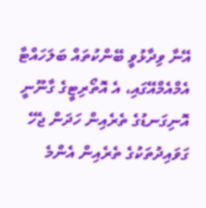އޭނާ ވިދާޅުވީ ބޭންކުތައް ބަލަހައްޓާ އެމްއެމްއޭގައި، އެ އޮތޯރިޓީގެ ގާނޫނީ އޮނިގަނޑުގެ ތެރެއިން ހަދަން ޖެހޭ ގަވައިދުތަކުގެ ތެރެއިން އެންމެ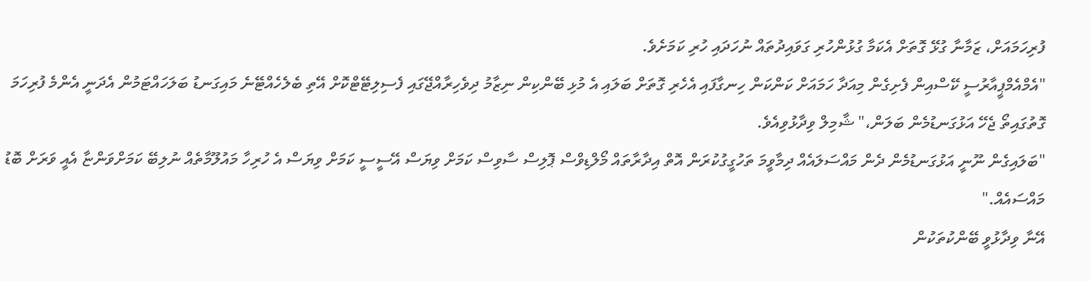ފުރިހަމައަށް، ޒަމާނާ ގުޅޭ ގޮތަށް އެކަމާ ގުޅުންހުރި ގަވައިދުތައް ނުހަދައި ހުރި ކަމަށެވެ.
"އެމްއެމްޕީއާރުސީ ކޭސްއިން ފެށިގެން މިއަދާ ހަމައަށް ކަންކަން ހިނގާފައި އެހެރި ގޮތަށް ބަލައި އެ މުޅި ބޭންކިން ނިޒާމު ދިވެހިރާއްޖޭގައި ފެސިލިޓޭޓްކޮށް އޭތި ބެލެހެއްޓޭނެ މައިގަނޑު ބަލަހައްޓަމުން އެދަނީ އެންމެ ފުރިހަމަ ގޮތުގައިތޯ ޖެހޭ އަޅުގަނޑުމެން ބަލަން،" ޝާމިލް ވިދާޅުވިއެވެ.
"ބަލައިގެން ނޫނީ އަޅުގަނޑުމެން ދެން މައްސަލައެއް ދިމާވީމަ ތަހުގީގުކުރަން އޮތް އިދާރާތައް މޯލްޑިވްސް ޕޮލިސް ސާވިސް ކަމަށް ވިޔަސް އޭސީސީ ކަމަށް ވިޔަސް އެ ހުރިހާ މައުލޫމާތެއް ނުލިބޭ ކަމަށްވަންޏާ އެއީ ވަރަށް ބޮޑު މައްސައެއް."
އޭނާ ވިދާޅުވީ ބޭންކުތަކުން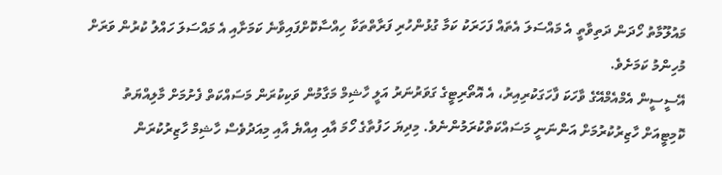މައުލޫމާތު ހޯދަން ދަތިވާތީ އެ މައްސަލަ އެތައް ފަހަރަކު ކަމާ ގުޅުންހުރި ފަރާތްތަކާ ހިއްސާކޮށްފައިވާނެ ކަމަށާއި އެ މައްސަލަ ހައްލު ކުރުން ވަރަށް މުހިންމު ކަމަށެވެ.
އޭސީސީން އެމްއެމްއޭގެ ވާހަކަ ފާހަގަކުރިއިރު، އެ އޮތޯރިޓީގެ ގަވަރުނަރު އަލީ ހާޝިމް މަގާމުން ވަކިކުރަން މަސައްކަތް ފެށުމަށް މާލިއްޔަތު ކޮމިޓީއަށް ހާޒިރުކުރުމަށް އަންނަނީ މަސައްކަތްކުރަމުންނެވެ. މިދިޔަ ހަފުތާގެ ހޯމަ އާއި އިއްޔެ އާއި މިއަދުވެސް ހާޝިމް ހާޒިރުކުރަން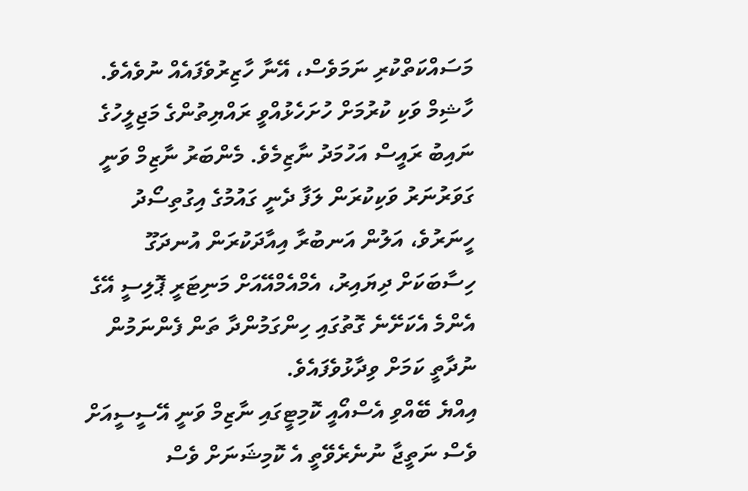މަސައްކަތްކުރި ނަމަވެސް، އޭނާ ހާޒިރުވެފައެއް ނުވެއެވެ.
ހާޝިމް ވަކި ކުރުމަށް ހުށަހެޅުއްވީ ރައްޔިތުންގެ މަޖިލީހުގެ ނައިބު ރައީސް އަހުމަދު ނާޒިމެވެ. މެންބަރު ނާޒިމް ވަނީ ގަވަރުނަރު ވަކިކުރަން ލަފާ ދެނީ ގައުމުގެ އިގުތިސޯދު ހީނަރުވެ، އަލުން އަނބުރާ އިއާދަކުރަން އުނދަގޫ ހިސާބަކަށް ދިޔައިރު، އެމްއެމްއޭއަށް މަނިޓަރީ ޕޮލިސީ އޭގެ އެންމެ އެކަށޭނެ ގޮތުގައި ހިންގަމުންދާ ތަން ފެންނަމުން ނުދާތީ ކަމަށް ވިދާޅުވެފައެވެ.
އިއްޔެ ބޭއްވި އެސްއޯއީ ކޮމިޓީގައި ނާޒިމް ވަނީ އޭސީސީއަށް ވެސް ނަތީޖާ ނުނެރެވޭތީ އެ ކޮމިޝަނަށް ވެސް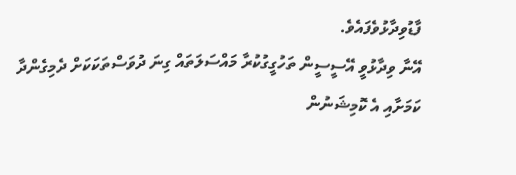ފާޑުވިދާޅުވެފައެވެ.
އޭނާ ވިދާޅުވީ އޭސީސީން ތަހުގީގުކުރާ މައްސަލަތައް ގިނަ ދުވަސްތަކަކަށް ދެމިގެންދާ ކަމަށާއި އެ ކޮމިޝަނުން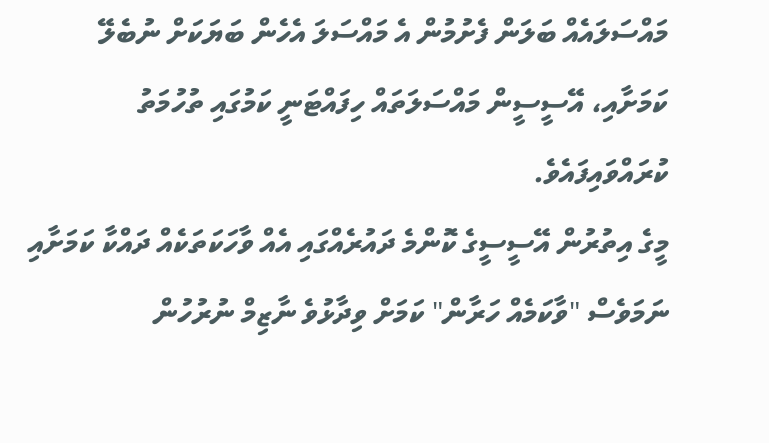މައްސަލައެއް ބަލަން ފެށުމުން އެ މައްސަލަ އެހެން ބަޔަކަށް ނުބެލޭ ކަމަށާއި، އޭސީސީން މައްސަލަތައް ހިފައްޓަނީ ކަމުގައި ތުހުމަތު ކުރައްވައިފައެވެ.
މީގެ އިތުރުން އޭސީސީގެ ކޮންމެ ދައުރެއްގައި އެއް ވާހަކަތަކެއް ދައްކާ ކަމަށާއި ނަމަވެސް "ވާކަމެއް ހަރާން" ކަމަށް ވިދާޅުވެ ނާޒިމް ނުރުހުން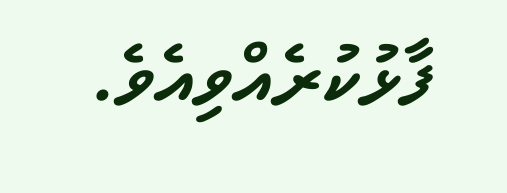ފާޅުކުރެއްވިއެވެ.